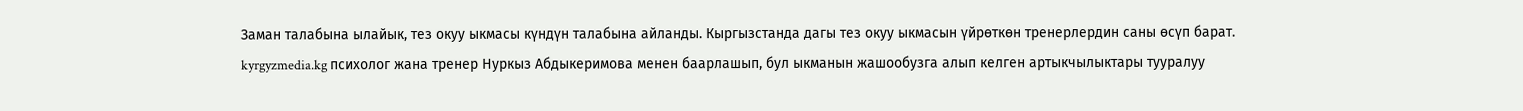Заман талабына ылайык, тез окуу ыкмасы күндүн талабына айланды. Кыргызстанда дагы тез окуу ыкмасын үйрөткөн тренерлердин саны өсүп барат. kyrgyzmedia.kg психолог жана тренер Нуркыз Абдыкеримова менен баарлашып, бул ыкманын жашообузга алып келген артыкчылыктары тууралуу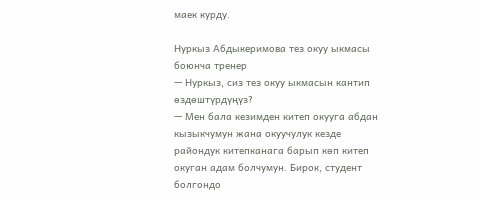маек курду.

Нуркыз Абдыкеримова тез окуу ыкмасы боюнча тренер
— Нуркыз, сиз тез окуу ыкмасын кантип өздөштүрдүңүз?
— Мен бала кезимден китеп окууга абдан кызыкчумун жана окуучулук кезде райондук китепканага барып көп китеп окуган адам болчумун. Бирок, студент болгондо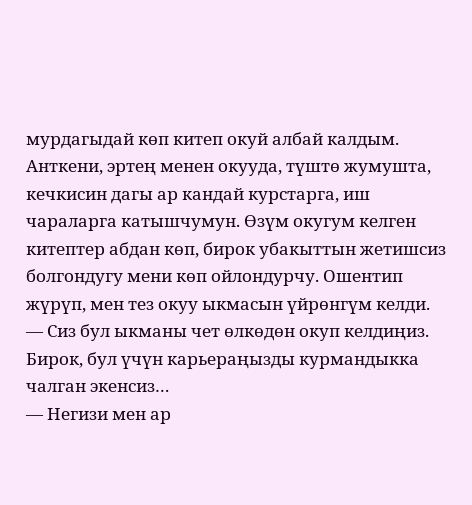мурдагыдай көп китеп окуй албай калдым. Анткени, эртең менен окууда, түштө жумушта, кечкисин дагы ар кандай курстарга, иш чараларга катышчумун. Өзүм окугум келген китептер абдан көп, бирок убакыттын жетишсиз болгондугу мени көп ойлондурчу. Ошентип жүрүп, мен тез окуу ыкмасын үйрөнгүм келди.
— Сиз бул ыкманы чет өлкөдөн окуп келдиңиз. Бирок, бул үчүн карьераңызды курмандыкка чалган экенсиз…
— Негизи мен ар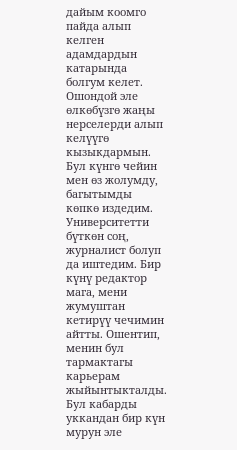дайым коомго пайда алып келген адамдардын катарында болгум келет. Ошондой эле өлкөбүзгө жаңы нерселерди алып келүүгө кызыкдармын. Бул күнгө чейин мен өз жолумду, багытымды көпкө издедим. Университетти бүткөн соң, журналист болуп да иштедим. Бир күнү редактор мага, мени жумуштан кетирүү чечимин айтты. Ошентип, менин бул тармактагы карьерам жыйынтыкталды. Бул кабарды уккандан бир күн мурун эле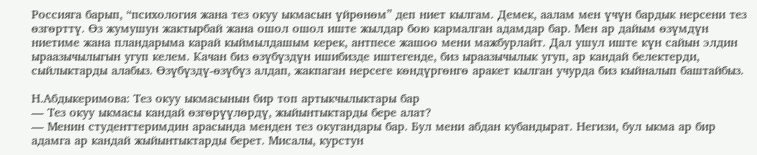Россияга барып, “психология жана тез окуу ыкмасын үйрөнөм” деп ниет кылгам. Демек, аалам мен үчүн бардык нерсени тез өзгөрттү. Өз жумушун жактырбай жана ошол ошол иште жылдар бою кармалган адамдар бар. Мен ар дайым өзүмдүн ниетиме жана пландарыма карай кыймылдашым керек, антпесе жашоо мени мажбурлайт. Дал ушул иште күн сайын элдин ыраазычылыгын угуп келем. Качан биз өзүбүздүн ишибизде иштегенде, биз ыраазычылык угуп, ар кандай белектерди, сыйлыктарды алабыз. Өзүбүздү-өзүбүз алдап, жакпаган нерсеге көндүргөнгө аракет кылган учурда биз кыйналып баштайбыз.

Н.Абдыкеримова: Тез окуу ыкмасынын бир топ артыкчылыктары бар
— Тез окуу ыкмасы кандай өзгөрүүлөрдү, жыйынтыктарды бере алат?
— Менин студенттеримдин арасында менден тез окугандары бар. Бул мени абдан кубандырат. Негизи, бул ыкма ар бир адамга ар кандай жыйынтыктарды берет. Мисалы, курстун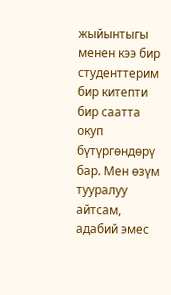жыйынтыгы менен кээ бир студенттерим бир китепти бир саатта окуп бүтүргөндөрү бар. Мен өзүм тууралуу айтсам, адабий эмес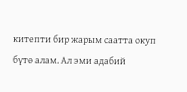китепти бир жарым саатта окуп бүтө алам. Ал эми адабий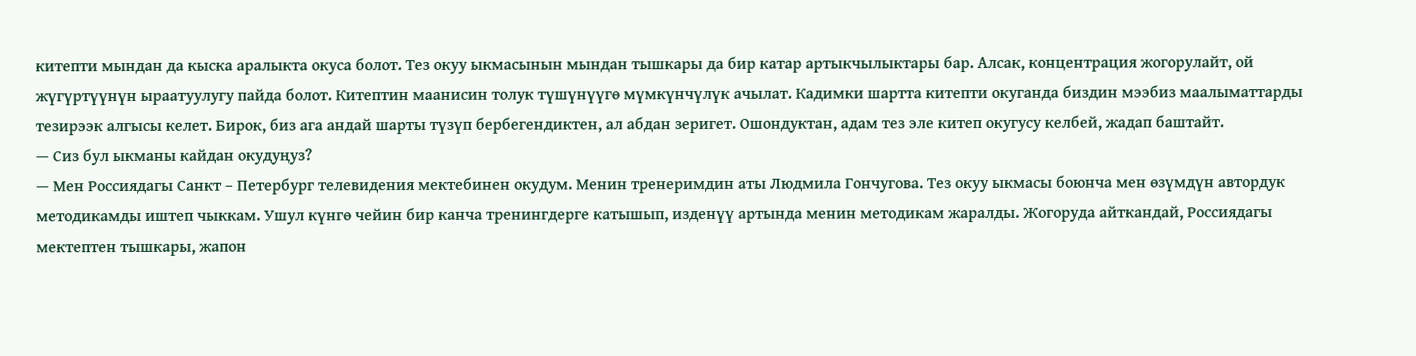китепти мындан да кыска аралыкта окуса болот. Тез окуу ыкмасынын мындан тышкары да бир катар артыкчылыктары бар. Алсак, концентрация жогорулайт, ой жүгүртүүнүн ыраатуулугу пайда болот. Китептин маанисин толук түшүнүүгө мүмкүнчүлүк ачылат. Кадимки шартта китепти окуганда биздин мээбиз маалыматтарды тезирээк алгысы келет. Бирок, биз ага андай шарты түзүп бербегендиктен, ал абдан зеригет. Ошондуктан, адам тез эле китеп окугусу келбей, жадап баштайт.
— Сиз бул ыкманы кайдан окудуңуз?
— Мен Россиядагы Санкт – Петербург телевидения мектебинен окудум. Менин тренеримдин аты Людмила Гончугова. Тез окуу ыкмасы боюнча мен өзүмдүн автордук методикамды иштеп чыккам. Ушул күнгө чейин бир канча тренингдерге катышып, изденүү артында менин методикам жаралды. Жогоруда айткандай, Россиядагы мектептен тышкары, жапон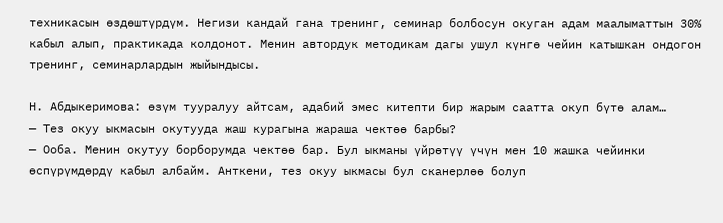техникасын өздөштүрдүм. Негизи кандай гана тренинг, семинар болбосун окуган адам маалыматтын 30% кабыл алып, практикада колдонот. Менин автордук методикам дагы ушул күнгө чейин катышкан ондогон тренинг, семинарлардын жыйындысы.

Н. Абдыкеримова: өзүм тууралуу айтсам, адабий эмес китепти бир жарым саатта окуп бүтө алам…
— Тез окуу ыкмасын окутууда жаш курагына жараша чектөө барбы?
— Ооба. Менин окутуу борборумда чектөө бар. Бул ыкманы үйрөтүү үчүн мен 10 жашка чейинки өспүрүмдөрдү кабыл албайм. Анткени, тез окуу ыкмасы бул сканерлөө болуп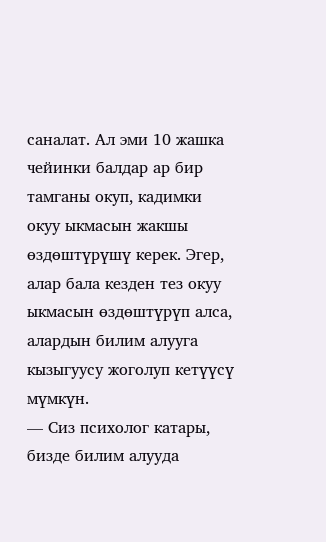саналат. Ал эми 10 жашка чейинки балдар ар бир тамганы окуп, кадимки окуу ыкмасын жакшы өздөштүрүшү керек. Эгер, алар бала кезден тез окуу ыкмасын өздөштүрүп алса, алардын билим алууга кызыгуусу жоголуп кетүүсү мүмкүн.
— Сиз психолог катары, бизде билим алууда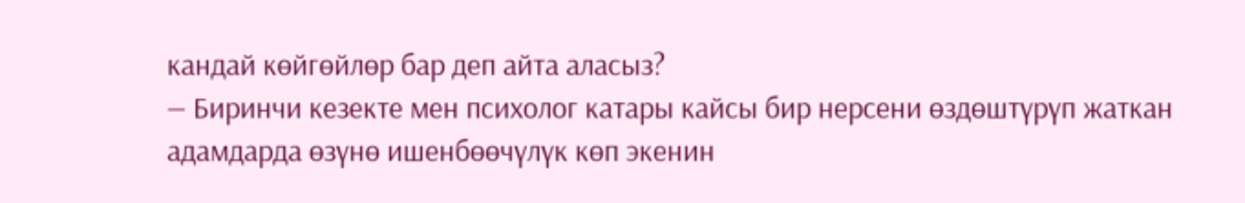кандай көйгөйлөр бар деп айта аласыз?
— Биринчи кезекте мен психолог катары кайсы бир нерсени өздөштүрүп жаткан адамдарда өзүнө ишенбөөчүлүк көп экенин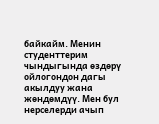байкайм. Менин студенттерим чындыгында өздөрү ойлогондон дагы акылдуу жана жөндөмдүү. Мен бул нерселерди ачып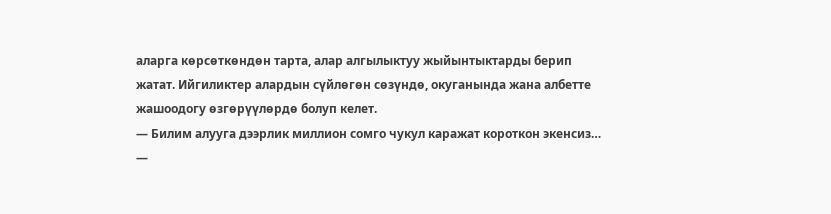аларга көрсөткөндөн тарта, алар алгылыктуу жыйынтыктарды берип жатат. Ийгиликтер алардын сүйлөгөн сөзүндө, окуганында жана албетте жашоодогу өзгөрүүлөрдө болуп келет.
— Билим алууга дээрлик миллион сомго чукул каражат короткон экенсиз…
—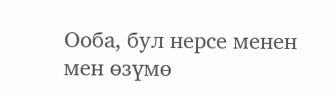Ооба, бул нерсе менен мен өзүмө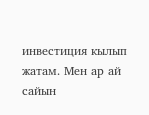инвестиция кылып жатам. Мен ар ай сайын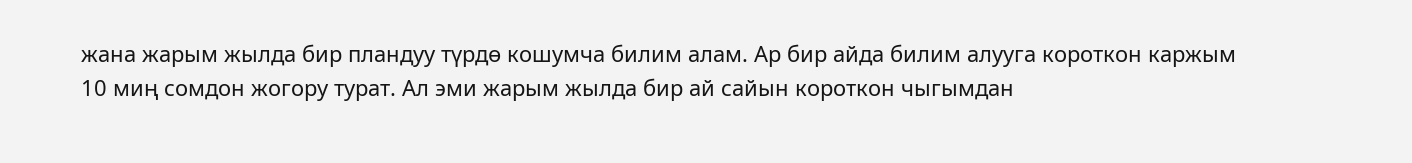жана жарым жылда бир пландуу түрдө кошумча билим алам. Ар бир айда билим алууга короткон каржым 10 миң сомдон жогору турат. Ал эми жарым жылда бир ай сайын короткон чыгымдан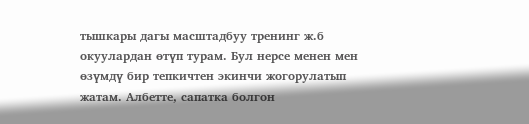тышкары дагы масштадбуу тренинг ж.б окуулардан өтүп турам. Бул нерсе менен мен өзүмдү бир тепкичтен экинчи жогорулатып жатам. Албетте, сапатка болгон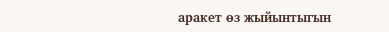аракет өз жыйынтыгын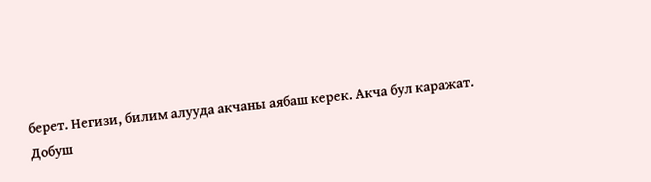берет. Негизи, билим алууда акчаны аябаш керек. Акча бул каражат.
Добуш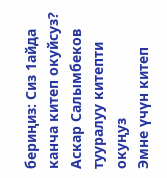бериңиз: Сиз 1айда канча китеп окуйсуз?
Аскар Салымбеков тууралуу китепти окуңуз
Эмне үчүн китеп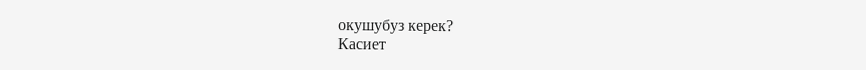окушубуз керек?
Касиет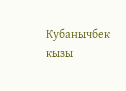Кубанычбек кызы